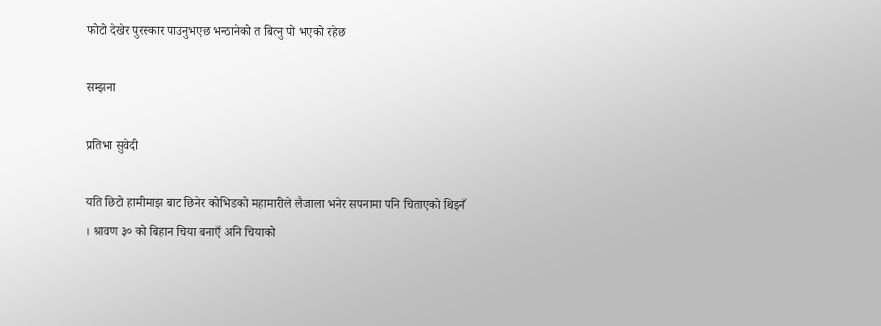फोटो देखेर पुरस्कार पाउनुभएछ भन्ठानेको त बित्नु पो भएको रहेछ

सम्झना

प्रतिभा सुवेदी

यति छिटो हामीमाझ बाट छिनेर कोभिडको महामारीले लैजाला भनेर सपनामा पनि चिताएको थिइनँ । श्रावण ३० को बिहान चिया बनाएँ अनि चियाको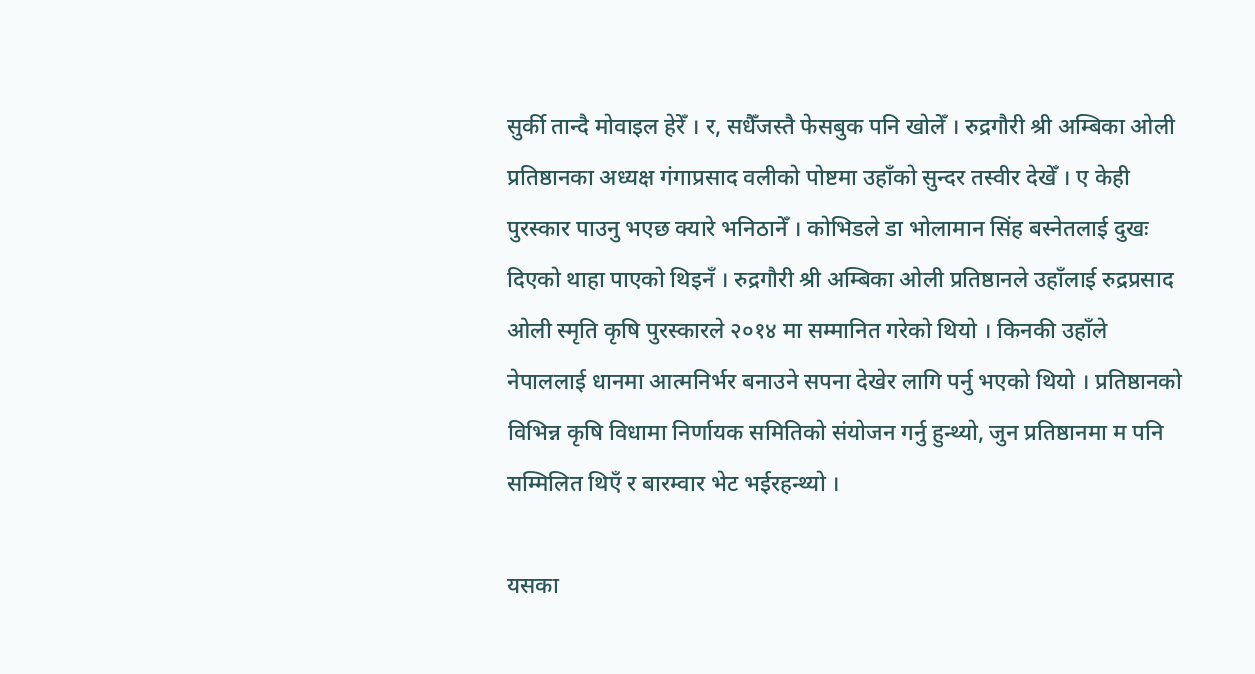सुर्की तान्दै मोवाइल हेरेँ । र, सधैँजस्तै फेसबुक पनि खोलेँ । रुद्रगौरी श्री अम्बिका ओली प्रतिष्ठानका अध्यक्ष गंगाप्रसाद वलीको पोष्टमा उहाँको सुन्दर तस्वीर देखेँ । ए केही पुरस्कार पाउनु भएछ क्यारे भनिठानेँ । कोभिडले डा भोलामान सिंह बस्नेतलाई दुखः दिएको थाहा पाएको थिइनँ । रुद्रगौरी श्री अम्बिका ओली प्रतिष्ठानले उहाँलाई रुद्रप्रसाद ओली स्मृति कृषि पुरस्कारले २०१४ मा सम्मानित गरेको थियो । किनकी उहाँले नेपाललाई धानमा आत्मनिर्भर बनाउने सपना देखेर लागि पर्नु भएको थियो । प्रतिष्ठानको विभिन्न कृषि विधामा निर्णायक समितिको संयोजन गर्नु हुन्थ्यो, जुन प्रतिष्ठानमा म पनि सम्मिलित थिएँ र बारम्वार भेट भईरहन्थ्यो ।

यसका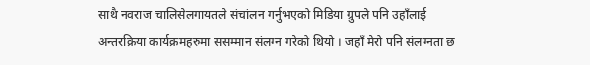साथै नवराज चालिसेलगायतले संचांलन गर्नुभएको मिडिया ग्रुपले पनि उहाँलाई अन्तरक्रिया कार्यक्रमहरुमा ससम्मान संलग्न गरेको थियो । जहाँ मेरो पनि संलग्नता छ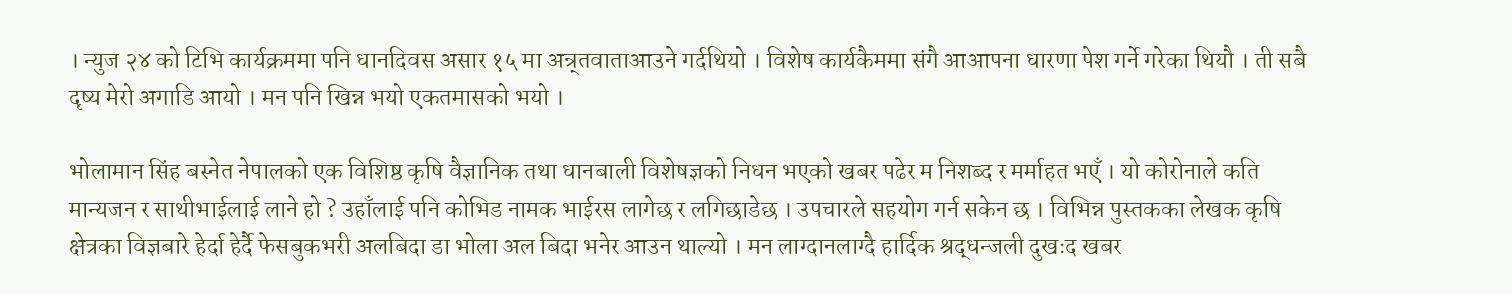। न्युज २४ को टिभि कार्यक्रममा पनि धानदिवस असार १५ मा अन्र्तवाताआउने गर्दथियो । विशेष कार्यकैममा संगै आआपना धारणा पेश गर्ने गरेका थियौ । ती सबै दृष्य मेरो अगाडि आयो । मन पनि खिन्न भयो एकतमासको भयो ।

भोलामान सिंह बस्नेत नेपालको एक विशिष्ठ कृषि वैज्ञानिक तथा धानबाली विशेषज्ञको निधन भएको खबर पढेर म निशब्द र मर्माहत भएँ । यो कोरोनाले कति मान्यजन र साथीभाईलाई लाने हो ? उहाँलाई पनि कोभिड नामक भाईरस लागेछ र लगिछाडेछ । उपचारले सहयोग गर्न सकेन छ । विभिन्न पुस्तकका लेखक कृषि क्षेत्रका विज्ञबारे हेर्दा हेर्दै फेसबुकभरी अलबिदा डा भोला अल बिदा भनेर आउन थाल्यो । मन लाग्दानलाग्दै हार्दिक श्रद्धन्जली दुखःद खबर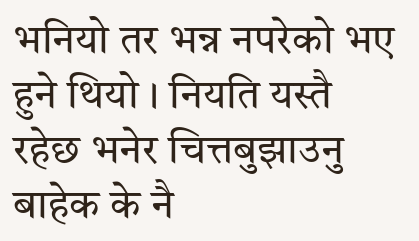भनियो तर भन्न नपरेको भए हुने थियो । नियति यस्तै रहेछ भनेर चित्तबुझाउनु बाहेक के नै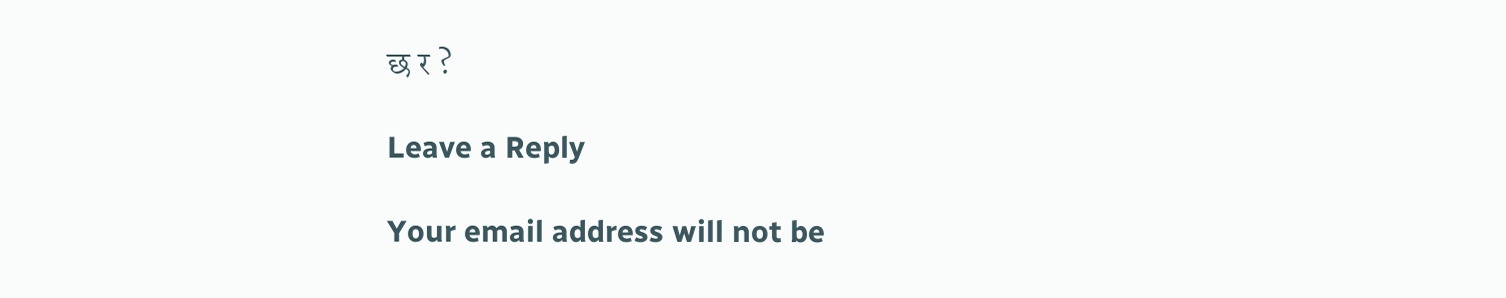छ र ?

Leave a Reply

Your email address will not be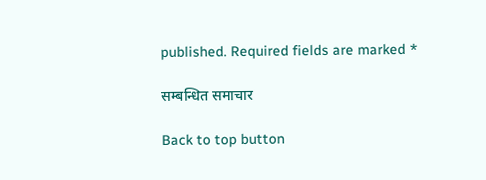published. Required fields are marked *

सम्बन्धित समाचार

Back to top button